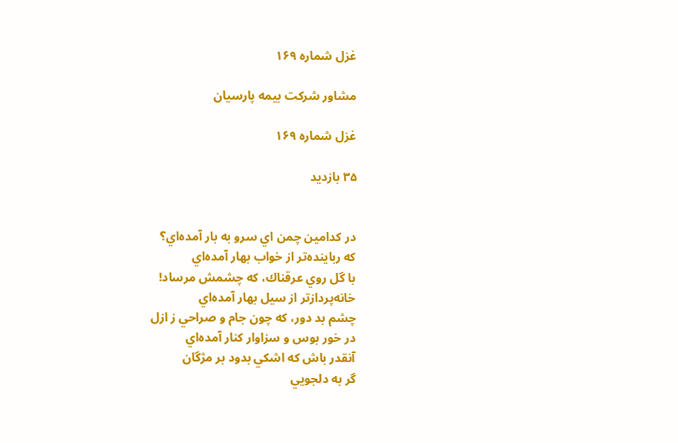غزل شماره ۱۶۹

مشاور شركت بيمه پارسيان

غزل شماره ۱۶۹

۳۵ بازديد


در كدامين چمن اي سرو به بار آمده‌اي؟
كه رباينده‌تر از خواب بهار آمده‌اي
با گل روي عرقناك، كه چشمش مرساد!
خانه‌پردازتر از سيل بهار آمده‌اي
چشم بد دور، كه چون جام و صراحي ز ازل
در خور بوس و سزاوار كنار آمده‌اي
آنقدر باش كه اشكي بدود بر مژگان
گر به دلجويي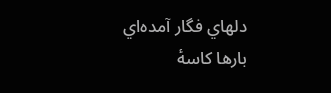دلهاي فگار آمده‌اي
بارها كاسهٔ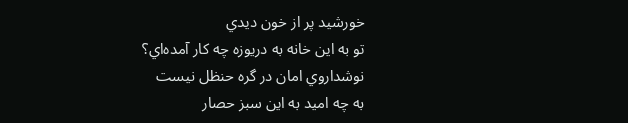خورشيد پر از خون ديدي
تو به اين خانه به دريوزه چه كار آمده‌اي؟
نوشداروي امان در گره حنظل نيست
به چه اميد به اين سبز حصار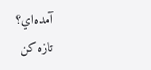آمده‌اي؟
تازه كن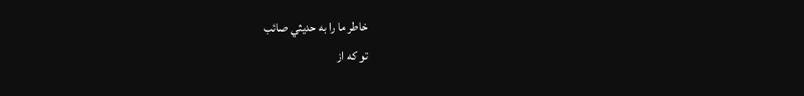خاطر ما را به حديثي صائب
تو كه از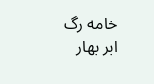خامه رگ ابر بهار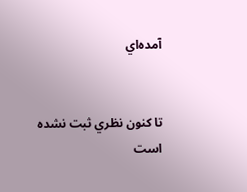آمده‌اي


تا كنون نظري ثبت نشده است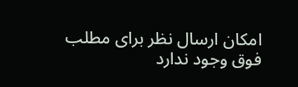امکان ارسال نظر برای مطلب فوق وجود ندارد